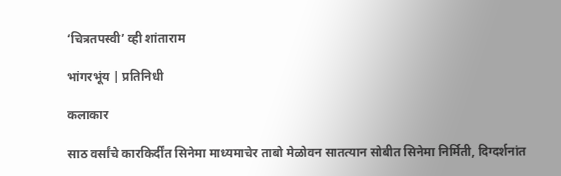‘चित्रतपस्वी’ व्ही शांताराम

भांगरभूंय | प्रतिनिधी

कलाकार

साठ वर्सांचे कारकिर्दींत सिनेमा माध्यमाचेर ताबो मेळोवन सातत्यान सोबीत सिनेमा निर्मिती, दिग्दर्शनांत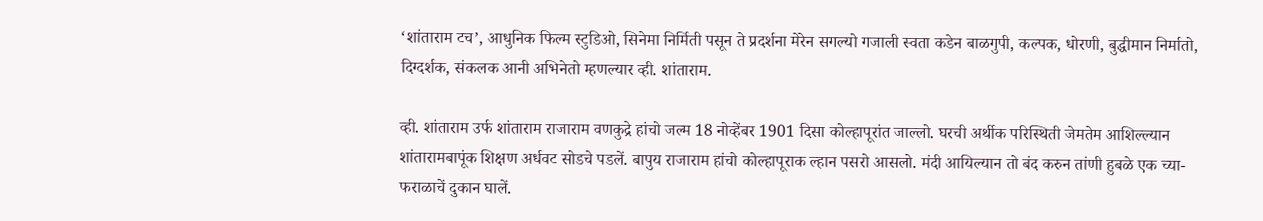‘शांताराम टच’, आधुनिक फिल्म स्टुडिओ, सिनेमा निर्मिती पसून ते प्रदर्शना मेरेन सगल्यो गजाली स्वता कडेन बाळगुपी, कल्पक, धोरणी, बुद्धीमान निर्मातो, दिग्दर्शक, संकलक आनी अभिनेतो म्हणल्यार व्ही. शांताराम.

व्ही. शांताराम उर्फ शांताराम राजाराम वणकुद्रे हांचो जल्म 18 नोव्हेंबर 1901 दिसा कोल्हापूरांत जाल्लो. घरची अर्थीक परिस्थिती जेमतेम आशिल्ल्यान शांतारामबापूंक शिक्षण अर्धवट सोडचे पडलें. बापुय राजाराम हांचो कोल्हापूराक ल्हान पसरो आसलो. मंदी आयिल्यान तो बंद करुन तांणी हुबळे एक च्या- फराळाचें दुकान घालें.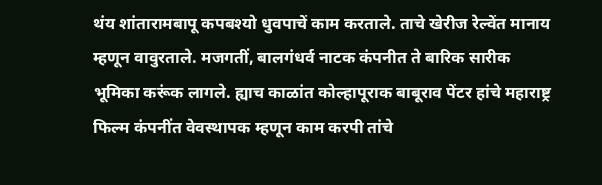थंय शांतारामबापू कपबश्यो धुवपाचें काम करताले. ताचे खेरीज रेल्वेंत मानाय म्हणून वावुरताले. मजगतीं, बालगंधर्व नाटक कंपनीत ते बारिक सारीक भूमिका करूंक लागले. ह्याच काळांत कोल्हापूराक बाबूराव पेंटर हांचे महाराष्ट्र फिल्म कंपनींत वेवस्थापक म्हणून काम करपी तांचे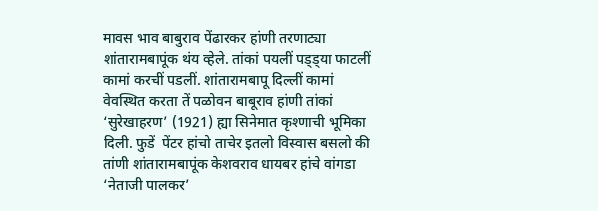मावस भाव बाबुराव पेंढारकर हांणी तरणाट्या शांतारामबापूंक थंय व्हेले. तांकां पयलीं पड्ड्या फाटलीं कामां करचीं पडलीं. शांतारामबापू दिल्लीं कामां वेवस्थित करता तें पळोवन बाबूराव हांणी तांकां ‘सुरेखाहरण’ (1921) ह्या सिनेमात कृश्णाची भूमिका दिली. फुडें  पेंटर हांचो ताचेर इतलो विस्वास बसलो की तांणी शांतारामबापूंक केशवराव धायबर हांचे वांगडा ‘नेताजी पालकर’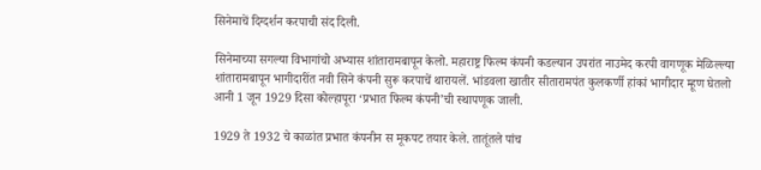सिनेमाचें दिग्दर्शन करपाची संद दिली.

सिनेमाच्या सगल्या विभागांचो अभ्यास शांतारामबापून केलो. महाराष्ट्र फिल्म कंपनी कडल्यान उपरांत नाउमेद करपी वागणूक मेळिल्ल्या शांतारामबापून भागीदारींत नवी सिने कंपनी सुरू करपाचें थारायलें. भांडवला खातीर सीतारामपंत कुलकर्णी हांकां भागीदार म्हूण घेतलो आनी 1 जून 1929 दिसा कोल्हापूरा ‘प्रभात फिल्म कंपनी’ची स्थापणूक जाली.

1929 ते 1932 चे काळांत प्रभात कंपनीन स मूकपट तयार केले. तातूंतले पांच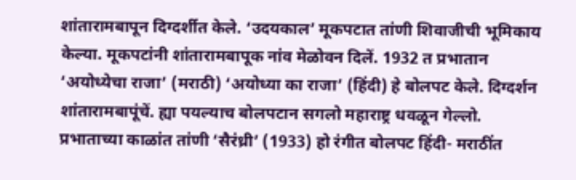शांतारामबापून दिग्दर्शीत केले. ‘उदयकाल’ मूकपटात तांणी शिवाजीची भूमिकाय केल्या. मूकपटांनी शांतारामबापूक नांव मेळोवन दिलें. 1932 त प्रभातान ‘अयोध्येचा राजा’ (मराठी) ‘अयोध्या का राजा’ (हिंदी) हे बोलपट केले. दिग्दर्शन शांतारामबापूंचें. ह्या पयल्याच बोलपटान सगलो महाराष्ट्र धवळून गेल्लो. प्रभाताच्या काळांत तांणी ‘सैरंध्री’ (1933) हो रंगीत बोलपट हिंदी- मराठींत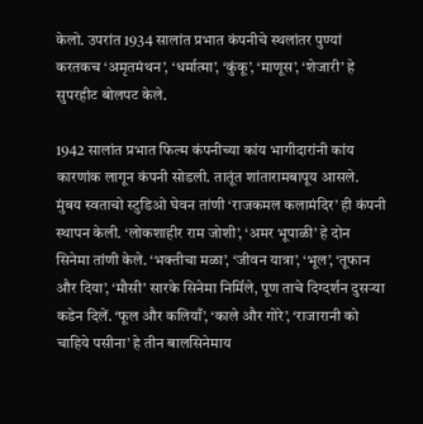केलो. उपरांत 1934 सालांत प्रभात कंपनीचे स्थलांतर पुण्यां करतकच ‘अमृतमंथन’, ‘धर्मात्मा’, ‘कुंकू’, ‘माणूस’, ‘शेजारी’ हे सुपरहीट बोलपट केले.

1942 सालांत प्रभात फिल्म कंपनीच्या कांय भागीदारांनी कांय कारणांक लागून कंपनी सोडली. तातूंत शांतारामबापूय आसले. मुंबय स्वताचो स्टुडिओ घेवन तांणी ‘राजकमल कलामंदिर’ ही कंपनी स्थापन केली. ‘लोकशाहीर राम जोशी’, ‘अमर भूपाळी’ हे दोन सिनेमा तांणी केले. ‘भक्तीचा मळा’, ‘जीवन यात्रा’, ‘भूल’, ‘तूफान और दिया’, ‘मौसी’ सारके सिनेमा निर्मिले, पूण ताचे दिग्दर्शन दुसऱ्या कडेन दिलें. ‘फूल और कलियाँ’, ‘काले और गोरे’, ‘राजारानी को चाहिये पसीना’ हे तीन बालसिनेमाय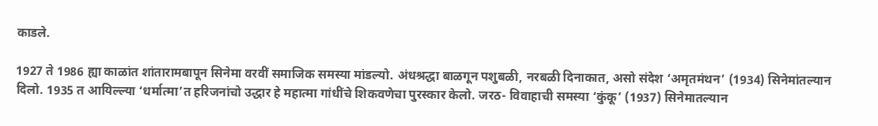काडले.

1927 ते 1986 ह्या काळांत शांतारामबापून सिनेमा वरवीं समाजिक समस्या मांडल्यो. अंधश्रद्धा बाळगून पशुबळी, नरबळी दिनाकात, असो संदेश ‘अमृतमंथन’ (1934) सिनेमांतल्यान दिलो. 1935 त आयिल्ल्या ‘धर्मात्मा’त हरिजनांचो उद्धार हे महात्मा गांधींचे शिकवणेचा पुरस्कार केलो. जरठ- विवाहाची समस्या ‘कुंकू’ (1937) सिनेमातल्यान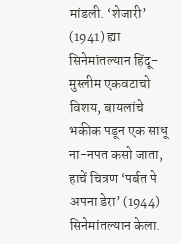मांडली. ‘शेजारी’ (1941) ह्या सिनेमांतल्यान हिंदू- मुस्लीम एकवटाचो विशय, बायलांचे भकीक पडून एक साधू ना-नपत कसो जाता, हाचें चित्रण ‘पर्बत पे अपना डेरा’ (1944) सिनेमांतल्यान केला.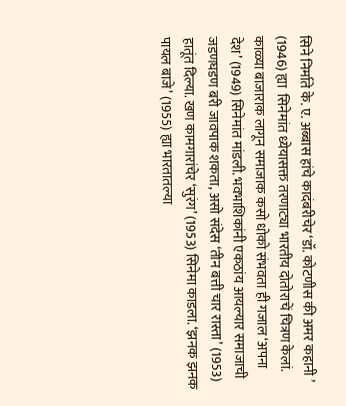सिने निर्माते के. ए. अब्बास हांचे कादंबरीचेर ‘डॉ. कोटणीस की अमर कहानी ’ (1946) ह्या  सिनेमांत ध्येयासक्त तरणाट्या भारतीय दोतोराचें चित्रण केलां. काळ्या बाजाराक लागून समाजाक कसो धोको संभवता ही गजाल ‘अपना देश’ (1949) सिनेमांत मांडली. भवभाशिकांनी एकठांय आयल्यार समाजाची जडणघडण बरी जावपाक शकता, असो संदेस ‘तीन बत्ती चार रास्ता’ (1953) हातूंत दिल्या. खण कामगारांचेर ‘सुरंग’ (1953) सिनेमा काडला. ‘झनक झनक पायल बाजे’ (1955) ह्या भारतातल्या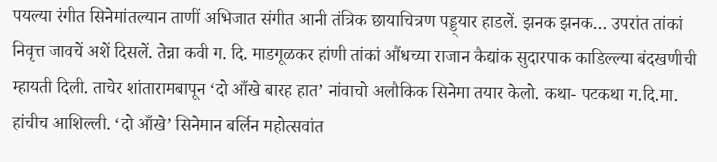पयल्या रंगीत सिनेमांतल्यान ताणीं अभिजात संगीत आनी तंत्रिक छायाचित्रण पड्ड्यार हाडलें. झनक झनक… उपरांत तांकां निवृत्त जावचें अशें दिसलें. तेन्ना कवी ग. दि. माडगूळकर हांणी तांकां औंधच्या राजान कैद्यांक सुदारपाक काडिल्ल्या बंदखणीची म्हायती दिली. ताचेर शांतारामबापून ‘दो आँखे बारह हात’ नांवाचो अलौकिक सिनेमा तयार केलो. कथा- पटकथा ग.दि.मा. हांचीच आशिल्ली. ‘दो आँखे’ सिनेमान बर्लिन महोत्सवांत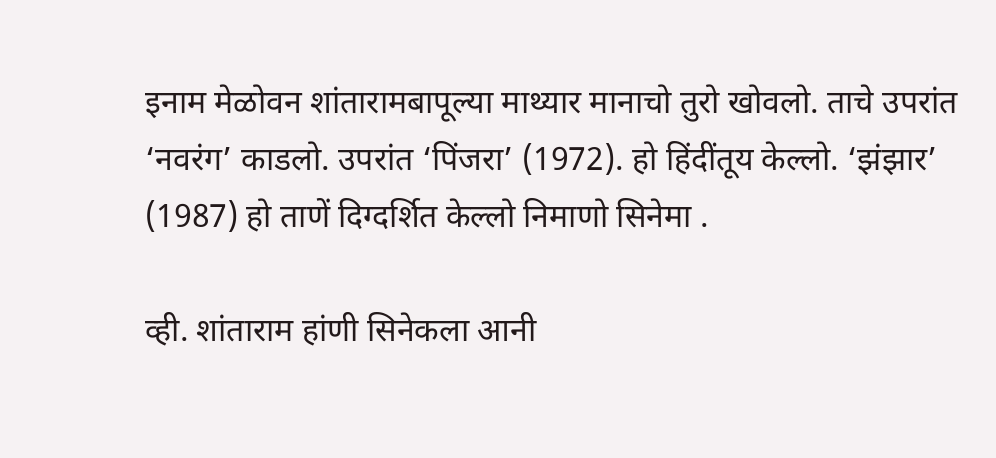इनाम मेळोवन शांतारामबापूल्या माथ्यार मानाचो तुरो खोवलो. ताचे उपरांत ‘नवरंग’ काडलो. उपरांत ‘पिंजरा’ (1972). हो हिंदींतूय केल्लो. ‘झंझार’ (1987) हो ताणें दिग्दर्शित केल्लो निमाणो सिनेमा .

व्ही. शांताराम हांणी सिनेकला आनी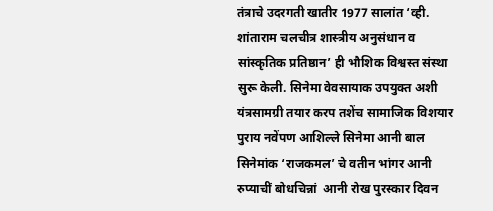तंत्राचे उदरगती खातीर 1977 सालांत ‘व्ही. शांताराम चलचीत्र शास्त्रीय अनुसंधान व सांस्कृतिक प्रतिष्ठान’ ही भौशिक विश्वस्त संस्था सुरू केली. सिनेमा वेवसायाक उपयुक्त अशी यंत्रसामग्री तयार करप तशेंच सामाजिक विशयार पुराय नवेंपण आशिल्ले सिनेमा आनी बाल सिनेमांक ‘राजकमल’ चे वतीन भांगर आनी रुप्याचीं बोधचिन्नां  आनी रोख पुरस्कार दिवन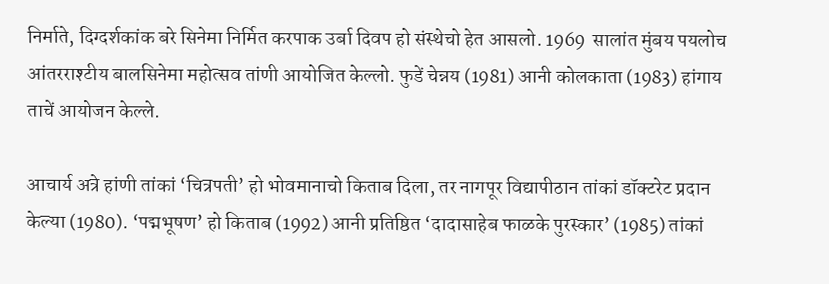निर्माते, दिग्दर्शकांक बरे सिनेमा निर्मित करपाक उर्बा दिवप हो संस्थेचो हेत आसलो. 1969  सालांत मुंबय पयलोच आंतरराश्टीय बालसिनेमा महोत्सव तांणी आयोजित केल्लो. फुडें चेन्नय (1981) आनी कोलकाता (1983) हांगाय ताचें आयोजन केल्ले.

आचार्य अत्रे हांणी तांकां ‘चित्रपती’ हो भोवमानाचो किताब दिला, तर नागपूर विद्यापीठान तांकां डॉक्टरेट प्रदान केल्या (1980). ‘पद्मभूषण’ हो किताब (1992) आनी प्रतिष्ठित ‘दादासाहेब फाळके पुरस्कार’ (1985) तांकां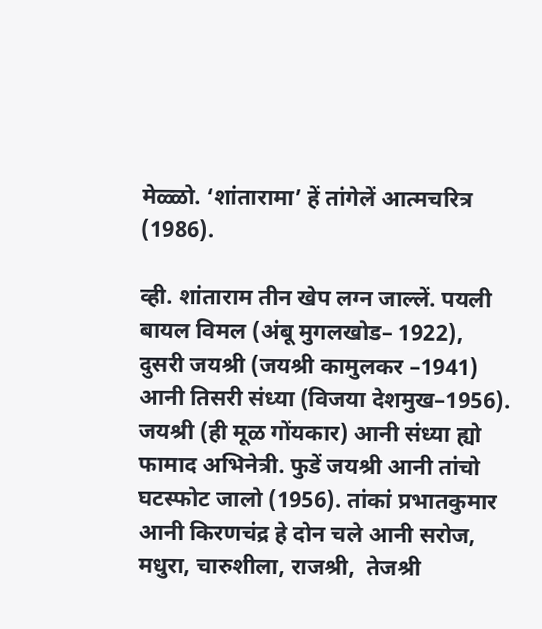मेळ्ळो. ‘शांतारामा’ हें तांगेलें आत्मचरित्र (1986).

व्ही. शांताराम तीन खेप लग्न जाल्लें. पयली बायल विमल (अंबू मुगलखोड– 1922), दुसरी जयश्री (जयश्री कामुलकर –1941) आनी तिसरी संध्या (विजया देशमुख–1956). जयश्री (ही मूळ गोंयकार) आनी संध्या ह्यो फामाद अभिनेत्री. फुडें जयश्री आनी तांचो घटस्फोट जालो (1956). तांकां प्रभातकुमार आनी किरणचंद्र हे दोन चले आनी सरोज, मधुरा, चारुशीला, राजश्री,  तेजश्री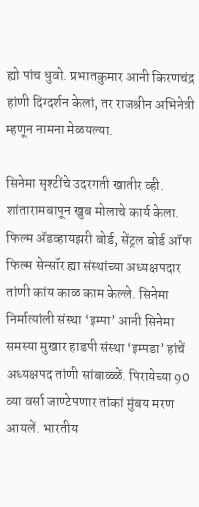ह्यो पांच धुवो. प्रभातकुमार आनी किरणचंद्र हांणी दिग्दर्शन केलां, तर राजश्रीन अभिनेत्री म्हणून नामना मेळयल्या.

सिनेमा सृश्टींचे उदरगती खातीर व्ही. शांतारामबापून खुब मोलाचे कार्य केला. फिल्म अ‍ॅडव्हायझरी बोर्ड, सेंट्रल बोर्ड ऑफ फिल्म सेन्सॉर ह्या संस्थांच्या अध्यक्षपदार तांणी कांय काळ काम केल्ले. सिनेमा निर्मात्यांली संस्था ‘इम्पा’ आनी सिनेमा समस्या मुखार हाडपी संस्था ‘इम्पडा’ हांचें अध्यक्षपद तांणी सांबाळ्ळें. पिरायेच्या 90 व्या वर्सा जाण्टेपणार तांकां मुंबय मरण आयलें. भारतीय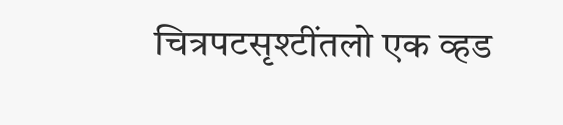चित्रपटसृश्टींतलो एक व्हड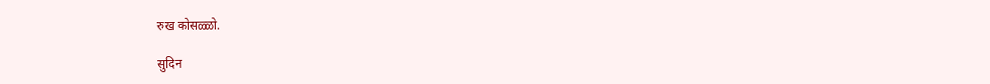रुख कोसळ्ळो.

सुदिन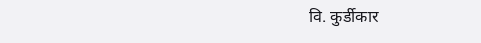वि. कुर्डीकार